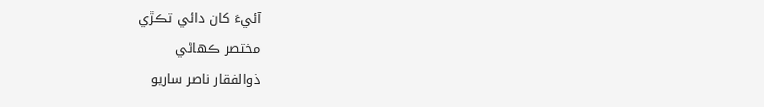آئيءَ کان دائي تڪڙي
مختصر ڪھاڻي
ذوالفقار ناصر ساريو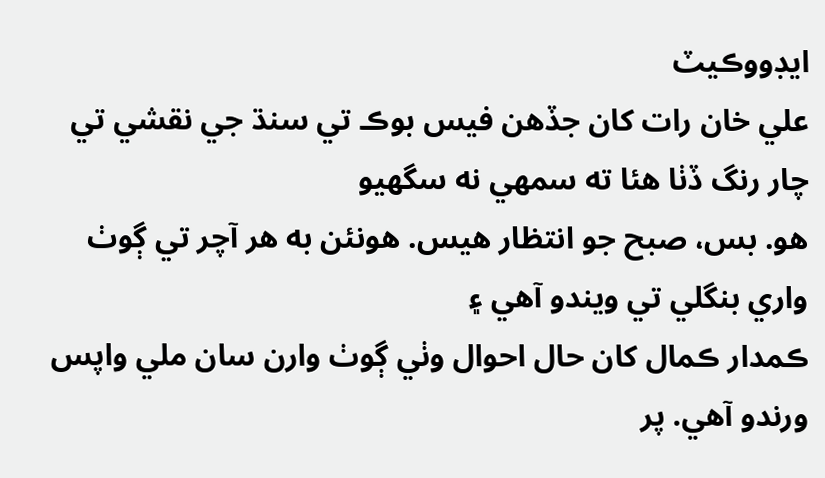ايڊووڪيٽ
علي خان رات کان جڏهن فيس بوڪ تي سنڌ جي نقشي تي چار رنگ ڏٺا هئا ته سمهي نه سگهيو
هو. بس، صبح جو انتظار هيس. هونئن به هر آچر تي ڳوٺ واري بنگلي تي ويندو آهي ۽
ڪمدار ڪمال کان حال احوال وٺي ڳوٺ وارن سان ملي واپس ورندو آهي. پر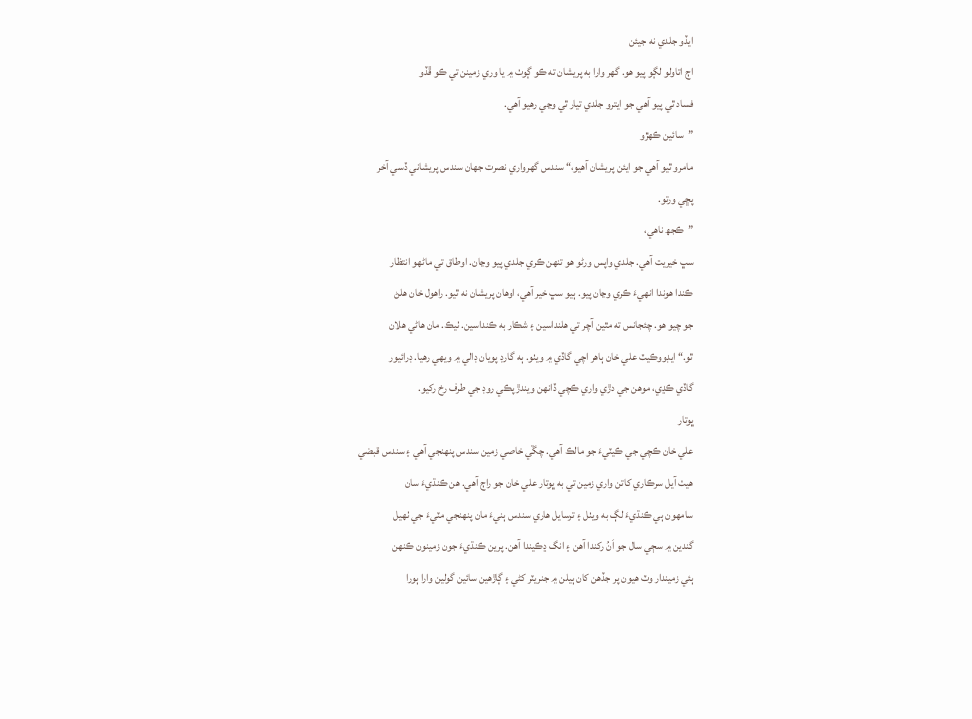ايڏو جلدي نه جيئن
اڄ اتاولو لڳو پيو هو. گهر وارا به پريشان ته ڪو ڳوٺ ۾ يا وري زمينن تي ڪو ڦڏو
فساد ٿي پيو آهي جو ايترو جلدي تيار ٿي وڃي رهيو آهي.
”سائين ڪهڙو
مامرو ٿيو آهي جو ايئن پريشان آهيو،“ سندس گهرواري نصرت جهان سندس پريشاني ڏسي آخر
پڇي ورتو.
”ڪجھ ناهي،
سڀ خيريت آهي. جلدي واپس ورڻو هو تنهن ڪري جلدي پيو وڃان. اوطاق تي ماڻهو انتظار
ڪندا هوندا انهيءَ ڪري وڃان پيو. ٻيو سڀ خير آهي، اوهان پريشان نه ٿيو. راهول خان هلڻ
جو چيو هو. چئجانس ته مٿين آچر تي هلنداسين ۽ شڪار به ڪنداسين. ٺيڪ. مان هاڻي هلان
ٿو.“ ايڊووڪيٽ علي خان ٻاھر اچي گاڏي ۾ ويٺو. ٻه گارڊ پويان ڊالي ۾ ويھي رھيا. ڊرائيور
گاڏي ڪڍي، موهن جي دڙي واري ڪچي ڏانهن ويندڙ پڪي روڊ جي طرف رخ رکيو.
ڀوتار
علي خان ڪچي جي ڪيٽيءَ جو مالڪ آهي. چڱي خاصي زمين سندس پنهنجي آهي ۽ سندس قبضي
هيٺ آيل سرڪاري کاتن واري زمين تي به ڀوتار علي خان جو راڄ آهي. هن ڪنڌيءَ سان
سامهون ٻي ڪنڌيءَ لڳ به ويٺل ۽ ترسايل هاري سندس ٻنيءَ مان پنهنجي مٽيءَ جي ٺهيل
گندين ۾ سڄي سال جو اَنُ رکندا آهن ۽ انگ ڍڪيندا آهن. پرين ڪنڌيءَ جون زمينون ڪنھن
ٻئي زميندار وٽ هيون پر جڏهن کان ٻيلن ۾ جنريٽر کڻي ۽ ڳاڙهين سائين گولين وارا ٻورا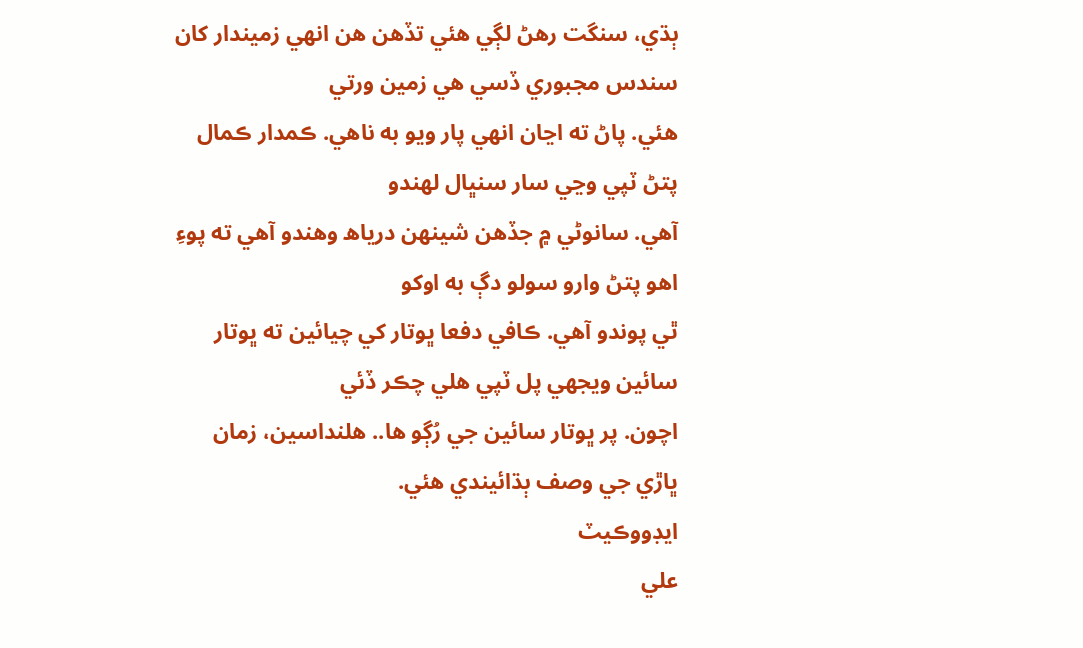ٻڌي، سنگت رھڻ لڳي هئي تڏهن هن انهي زميندار کان سندس مجبوري ڏسي هي زمين ورتي
هئي. پاڻ ته اڃان انهي پار ويو به ناهي. ڪمدار ڪمال پتڻ ٽپي وڃي سار سنڀال لھندو
آهي. سانوڻي ۾ جڏهن شينهن درياھ وهندو آهي ته پوءِ اهو پتڻ وارو سولو دڳ به اوکو
ٿي پوندو آهي. ڪافي دفعا ڀوتار کي چيائين ته ڀوتار سائين ويجھي پل ٽپي هلي چڪر ڏئي
اچون. پر ڀوتار سائين جي رُڳو ها.. هلنداسين، زمان ڀاڙي جي وصف ٻڌائيندي هئي.
ايڊووڪيٽ
علي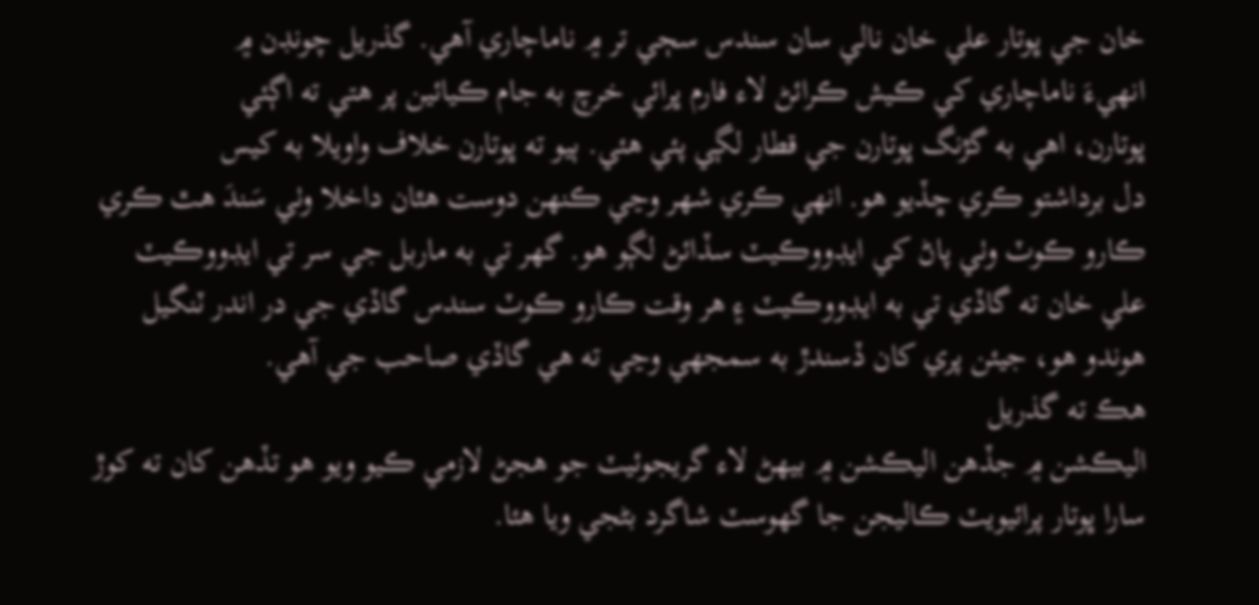خان جي ڀوتار علي خان نالي سان سندس سڄي تر ۾ ناماچاري آهي. گذريل چونڊن ۾
انهيءَ ناماچاري کي ڪيش ڪرائڻ لاء فارم ڀرائي خرچ به جام ڪيائين پر هتي ته اڳئي
ڀوتارن، اهي به گڙنگ ڀوتارن جي قطار لڳي پئي هئي. ٻيو ته ڀوتارن خلاف واويلا به کيس
دل برداشتو ڪري ڇڏيو هو. انهي ڪري شهر وڃي ڪنهن دوست هٿان داخلا وٺي سَندَ هٿ ڪري
ڪارو ڪوٽ وٺي پاڻ کي ايڊووڪيٽ سڏائڻ لڳو هو. گهر تي به ماربل جي سر تي ايڊووڪيٽ
علي خان ته گاڏي تي به ايڊووڪيٽ ۽ هر وقت ڪارو ڪوٽ سندس گاڏي جي در اندر ٽنگيل
هوندو ھو، جيئن پري کان ڏسندڙ به سمجھي وڃي ته هي گاڏي صاحب جي آهي.
هڪ ته گذريل
اليڪشن ۾ جڏهن اليڪشن ۾ بيهڻ لاء گريجوئيٽ جو هجڻ لازمي ڪيو ويو هو تڏهن کان ته کوڙ
سارا ڀوتار پرائيويٽ ڪاليجن جا گهوسٽ شاگرد بڻجي ويا هئا.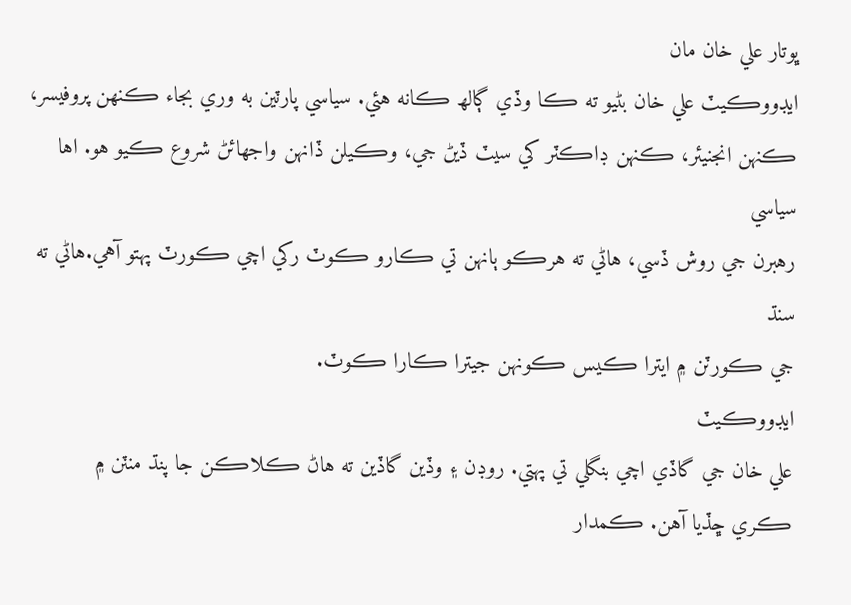ڀوتار علي خان مان
ايڊووڪيٽ علي خان بڻيو ته ڪا وڏي ڳالھ ڪانه هئي. سياسي پارٽين به وري بجاء ڪنھن پروفيسر،
ڪنهن انجنيئر، ڪنهن ڊاڪٽر کي سيٽ ڏيڻ جي، وڪيلن ڏانهن واجھائڻ شروع ڪيو هو. اها سياسي
رهبرن جي روش ڏسي، هاڻي ته هرڪو ٻانهن تي ڪارو ڪوٽ رکي اچي ڪورٽ پهتو آهي.هاڻي ته سنڌ
جي ڪورٽن ۾ ايترا ڪيس ڪونهن جيترا ڪارا ڪوٽ.
ايڊووڪيٽ
علي خان جي گاڏي اچي بنگلي تي پهتي. روڊن ۽ وڏين گاڏين ته هاڻ ڪلاڪن جا پنڌ منٽن ۾
ڪري ڇڏيا آهن. ڪمدار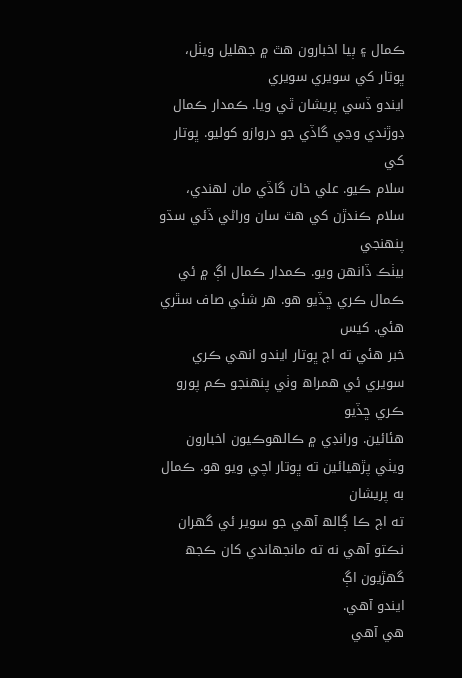ڪمال ۽ ٻيا اخبارون هٿ ۾ جهليل ويٺل، ڀوتار کي سويري سويري
ايندو ڏسي پريشان ٿي ويا. ڪمدار ڪمال ڊوڙندي وڃي گاڏي جو دروازو کوليو. ڀوتار کي
سلام ڪيو. علي خان گاڏي مان لهندي، سلام ڪندڙن کي هٿ سان وراڻي ڏئي سڌو پنهنجي
بيٺڪ ڏانهن ويو. ڪمدار ڪمال اڳ ۾ ئي ڪمال ڪري ڇڏيو هو. هر شئي صاف سٿري هئي. کيس
خبر هئي ته اڄ ڀوتار ايندو انهي ڪري سويري ئي همراھ وٺي پنهنجو ڪم پورو ڪري ڇڏيو
هئائين. ورانڊي ۾ ڪالهوڪيون اخبارون ويٺي پڙهيائين ته ڀوتار اچي ويو هو. ڪمال به پريشان
ته اڄ ڪا ڳالھ آھي جو سوير ئي گهران نڪتو آهي نه ته مانجهاندي کان ڪجھ گهڙيون اڳ
ايندو آهي.
هي آهي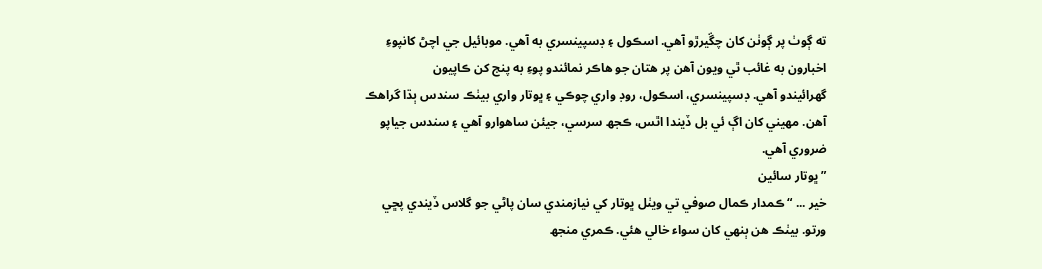ته ڳوٺ پر ڳوٺن کان چڱيرڙو آهي. اسڪول ۽ ڊسپينسري به آهي. موبائيل جي اچڻ کانپوءِ
اخبارون به غائب ٿي ويون آهن پر هتان جو ھاڪر نمائندو پوءِ به پنج کن ڪاپيون
گهرائيندو آهي. ڊسپينسري، اسڪول، روڊ واري چوڪي ۽ ڀوتار واري بيٺڪ سندس ٻڌا گراهڪ
آهن. مھيني کان اڳ ئي بل ڏيندا اٿس، ڪجھ سرسي، جيئن ساهوارو آهي ۽ سندس جياپو
ضروري آهي.
”ڀوتار سائين
خير ... “ ڪمدار ڪمال صوفي تي ويٺل ڀوتار کي نيازمندي سان پاڻي جو گلاس ڏيندي پڇي
ورتو. بيٺڪ هن ٻنهي کان سواء خالي هئي. ڪمري منجھ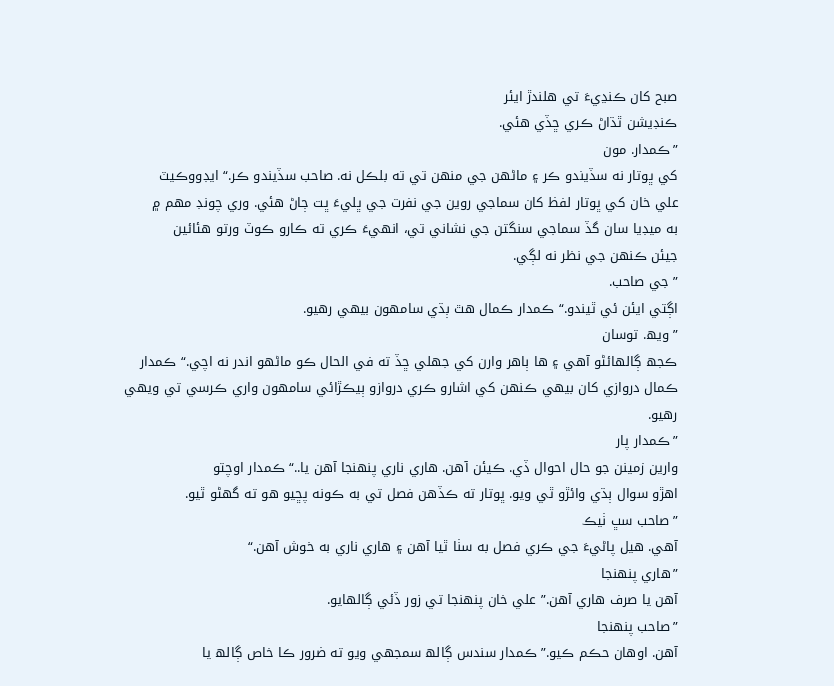صبح کان ڪنڍيءَ تي هلندڙ ايئر
ڪنڊيشن ٿڌاڻ ڪري ڇڏي هئي.
”ڪمدار. مون
کي ڀوتار نه سڏيندو ڪر ۽ ماڻهن جي منهن تي ته بلڪل نه. صاحب سڏيندو ڪر.“ ايڊووڪيٽ
علي خان کي ڀوتار لفظ کان سماجي روين جي نفرت جي ڀليءَ ڀت ڄاڻ هئي. وري چونڊ مهم ۾
به ميڊيا سان گڏ سماجي سنگتن جي نشاني تي، انهيءَ ڪري ته ڪارو ڪوٽ ورتو هئائين
جيئن ڪنهن جي نظر نه لڳي.
”جي صاحب.
اڳتي ايئن ئي ٿيندو.“ ڪمدار ڪمال هٿ ٻڌي سامهون بيهي رهيو.
”ويھ. توسان
ڪجھ ڳالهائڻو آهي ۽ ها ٻاھر وارن کي جهلي ڇڏ ته في الحال ڪو ماڻهو اندر نه اچي.“ ڪمدار
ڪمال دروازي کان بيهي ڪنهن کي اشارو ڪري دروازو ٻيڪڙائي سامھون واري ڪرسي تي ويهي
رهيو.
”ڪمدار پار
وارين زمينن جو حال احوال ڏي. ڪيئن آهن. هاري ناري پنهنجا آھن يا..“ ڪمدار اوچتو
اهڙو سوال ٻڌي وائڙو ٿي ويو. ڀوتار ته ڪڏهن فصل تي به ڪونه پڇيو ھو ته گهڻو ٿيو.
”صاحب سڀ ٺيڪ
آهي. هيل پاڻيءَ جي ڪري فصل به سٺا ٿيا آهن ۽ هاري ناري به خوش آهن.“
”هاري پنهنجا
آھن يا صرف هاري آهن.” علي خان پنهنجا تي زور ڏئي ڳالهايو.
”صاحب پنهنجا
آهن. اوهان حڪم ڪيو.” ڪمدار سندس ڳالھ سمجھي ويو ته ضرور ڪا خاص ڳالھ يا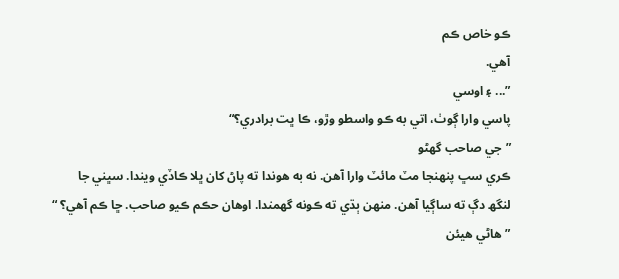ڪو خاص ڪم
آهي.
”... ۽ اوسي
پاسي وارا ڳوٺ، اتي به ڪو واسطو وڙو، ڪا ڀت برادري؟“
”جي صاحب گهڻو
ڪري سڀ پنهنجا مٽ مائٽ وارا آهن. نه به هوندا ته پاڻ کان ڀلا ڪاڏي ويندا. سڀني جا
لنگھ دڳ ته ساڳيا آهن. منهن ٻڌي ته ڪونه گهمندا. اوهان حڪم ڪيو صاحب. ڇا ڪم آهي؟ “
”هاڻي هيئن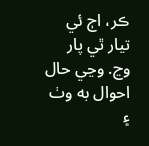ڪر، اڄ ئي تيار ٿي پار وڃ. وڃي حال احوال به وٺ ۽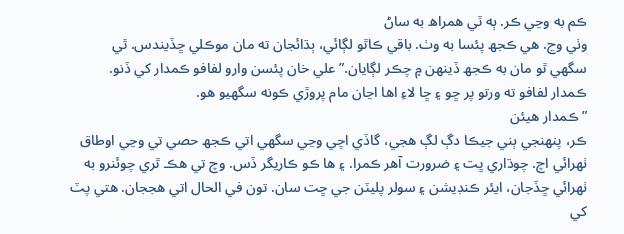ڪم به وڃي ڪر. ٻه ٽي همراھ به ساڻ
وٺي وڃ. هي ڪجھ پئسا به وٺ. باقي ڪاٿو لڳائي، ٻڌائجان ته مان موڪلي ڇڏيندس. ٿي
سگهي ٿو مان به ڪجھ ڏينھن ۾ چڪر لڳايان.” علي خان پئسن وارو لفافو ڪمدار کي ڏنو.
ڪمدار لفافو ته ورتو پر ڇو ۽ ڇا لاءِ اها اڃان مام پروڙي ڪونه سگهيو هو.
”ڪمدار هيئن
ڪر، پنهنجي ٻني جيڪا دڳ لڳ هجي، گاڏي اچي وڃي سگهي اتي ڪجھ حصي تي وڃي اوطاق
ٺهرائي اچ. چوڌاري ڀت ۽ ضرورت آهر ڪمرا. ۽ ها ڪو ڪاريگر ڏس. وچ تي هڪ ٿري چوئنرو به
ٺهرائي ڇڏجان، ايئر ڪنڊيشن ۽ سولر پليٽن جي ڇت سان. تون في الحال اتي هججان. هتي پٽ
کي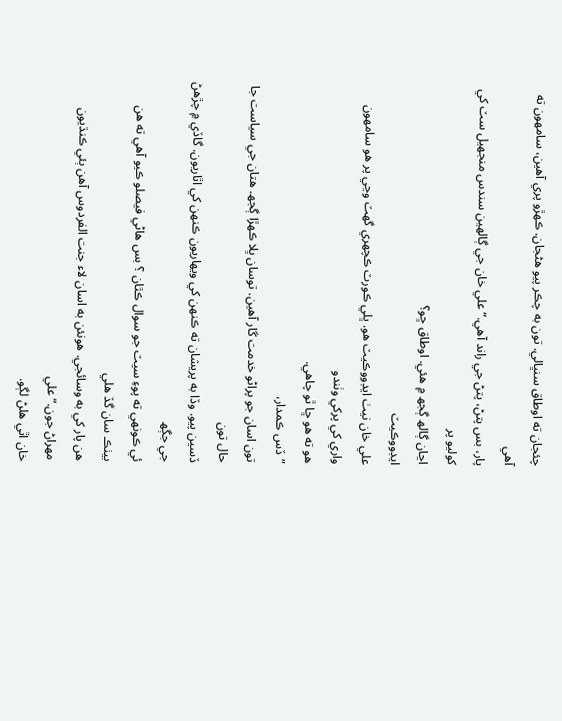چئجان ته اوطاق سنڀالي. تون به چڪر پيو هڻجان. ڪهڙو پري آهين، سامهون ته آهي
پار، بس پتڻ، پتڻ جي راند آهي.“ علي خان جي ڳالهين سندس منجھيل سٽ کي کوليو پر
اڃان ڳالھ ڳجھ ۾ هئي. اوطاق ڇو؟
ايڊووڪيٽ
علي خان نيٺ ايڊووڪيٽ هو. ڀلي ڪورٽ ڪچهري گهٽ وڃي پر هو سامهون واري کي پرکي وٺندو
هو ته هو ڇا ٿو چاهي.
”ڏس ڪمدار،
تون اسان جو پراڻو خدمت گار آھين. توسان ڀلا ڪهڙا ڳجھ. هتان جي سياست جا حال تون
ڏسين پيو. وڏا به پريشان ته ڪنهن کي ويهاريون ڪنهن کي اٿاريون. گاڏي ۾ چڙهڻ جي جڳھ
ئي ڪونھي ته پوءِ سيٽ جو سوال ڪٿان ؟ بس هاڻي فيصلو ڪيو آهي ته هن بيٺڪ سان گڏ هلي
هن پار کي به وسائجي. هونئن به اسان لاء جنت الفردوس آهن ٻئي ڪنڌيون مهراڻ جون.“ علي
خان اٿي هلڻ لڳو.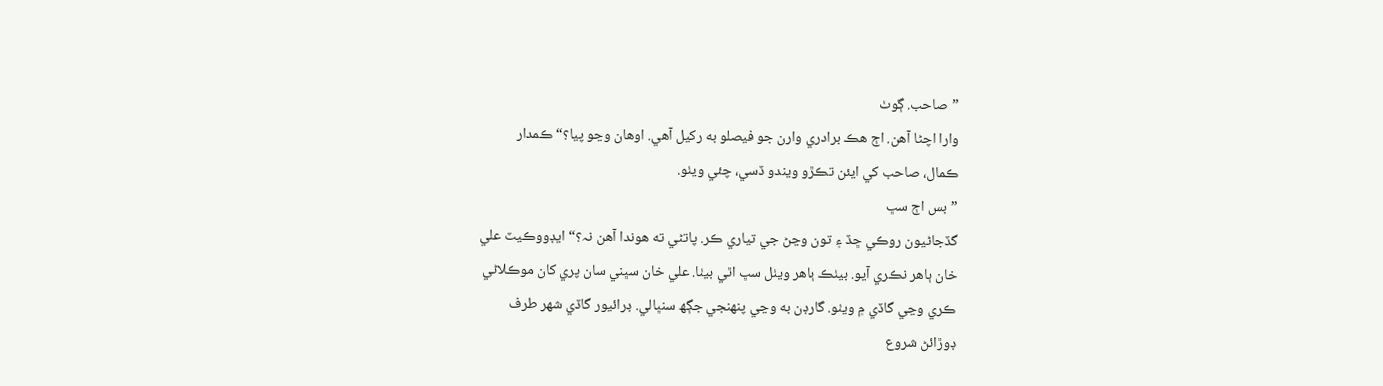”صاحب. ڳوٺ
وارا اچڻا آهن. اڄ هڪ برادري وارن جو فيصلو به رکيل آهي. اوهان وڃو پيا؟“ ڪمدار
ڪمال، صاحب کي ايئن تڪڙو ويندو ڏسي، چئي ويٺو.
”بس اڄ سڀ
گڏجاڻيون روڪي ڇڏ ۽ تون وڃڻ جي تياري ڪر. پاتڻي ته هوندا آهن نہ؟“ ايڊووڪيٽ علي
خان ٻاهر نڪري آيو. بيٺڪ ٻاهر ويٺل سڀ اٿي بيٺا. علي خان سڀني سان پري کان موڪلاڻي
ڪري وڃي گاڏي ۾ ويٺو. گارڊن به وڃي پنهنجي جڳھ سنڀالي. ڊرائيور گاڏي شهر طرف
ڊوڙائڻ شروع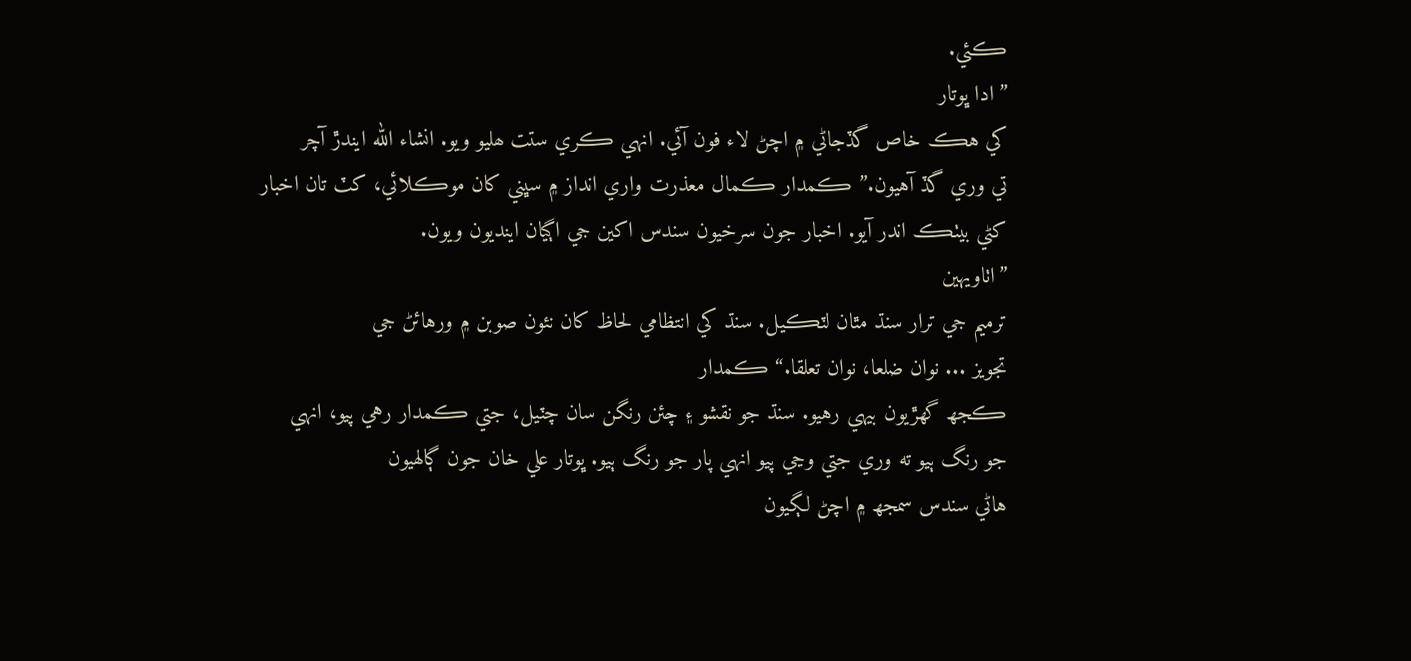ڪئي.
”ادا ڀوتار
کي هڪ خاص گڏجاڻي ۾ اچڻ لاء فون آئي. انهي ڪري ستت ھليو ويو. انشاء الله ايندڙ آچر
تي وري گڏ آهيون.” ڪمدار ڪمال معذرت واري انداز ۾ سڀني کان موڪلائي، کٽ تان اخبار
کڻي بيٺڪ اندر آيو. اخبار جون سرخيون سندس اکين جي اڳيان اينديون ويون.
”اٺاويهين
ترميم جي ترار سنڌ مٿان لٽڪيل. سنڌ کي انتظامي لحاظ کان نئون صوبن ۾ ورهائڻ جي
تجويز ... نوان ضلعا، نوان تعلقا.“ ڪمدار
ڪجھ گهڙيون بيهي رهيو. سنڌ جو نقشو ۽ چئن رنگن سان چٽيل، جتي ڪمدار رهي پيو، انهي
جو رنگ ٻيو ته وري جتي وڃي پيو انهي پار جو رنگ ٻيو. ڀوتار علي خان جون ڳالهيون
هاڻي سندس سمجھ ۾ اچڻ لڳيون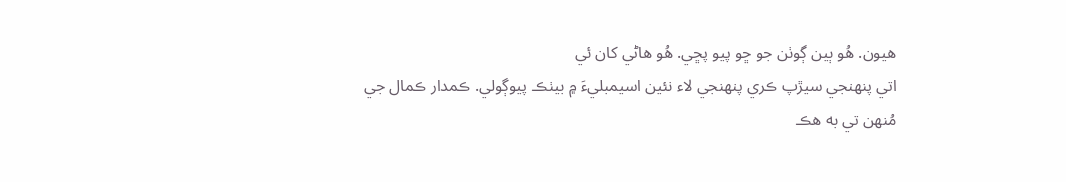هيون. هُو ٻين ڳوٺن جو ڇو پيو پڇي. هُو هاڻي کان ئي
اتي پنهنجي سيڙپ ڪري پنهنجي لاء نئين اسيمبليءَ ۾ بيٺڪ پيوڳولي. ڪمدار ڪمال جي
مُنھن تي به هڪ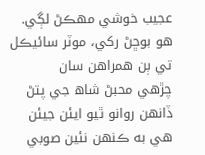عجيب خوشي مهڪڻ لڳي. هو بوڇڻ رکي، موٽر سائيڪل تي ٻن همراهن سان
چڙهي محبڻ شاھ جي پتڻ ڏانهن روانو ٿيو ايئن جيئن هي به ڪنھن نئين صوبي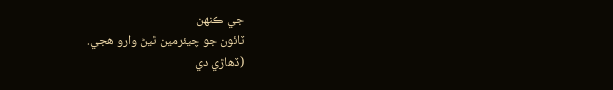جي ڪنهن
ٽائون جو چيئرمين ٿيڻ وارو هجي.
(ڏھاڙي دي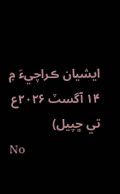ايشيان ڪراچيءَ ۾ ۱۴ آگسٽ ۲۰۲۶ع تي ڇپيل)
No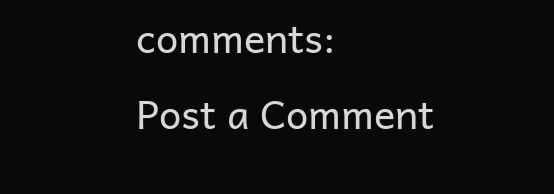comments:
Post a Comment